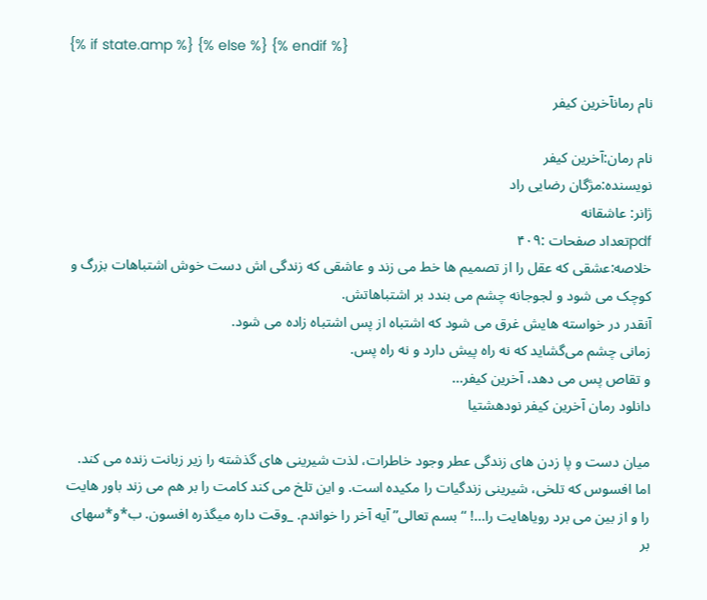{% if state.amp %} {% else %} {% endif %}

نام رمانآخرین کیفر

نام رمان:آخرین کیفر
نویسنده:مژگان رضایی راد
ژانر: عاشقانه
pdfتعداد صفحات :۴۰۹
خلاصه:عشقی که عقل را از تصمیم ها خط می زند و عاشقی که زندگی اش دست خوش اشتباهات بزرگ و کوچک می شود و لجوجانه چشم می بندد بر اشتباهاتش.
آنقدر در خواسته هایش غرق می شود که اشتباه از پس اشتباه زاده می شود.
زمانی چشم‌ می‌گشاید که نه راه پیش دارد و نه راه پس.
و تقاص پس می دهد، آخرین کیفر…
دانلود رمان آخرین کیفر نودهشتیا

میان دست و پا زدن های زندگی عطر وجود خاطرات، لذت شیرینی های گذشته را زیر زبانت زنده می کند. اما افسوس که تلخی، شیرینی زندگیات را مکیده است. و این تلخ می کند کامت را بر هم می زند باور هایت را و از بین می برد رویاهایت را…! “بسم تعالی” آیه آخر را خواندم. _وقت داره میگذره افسون. ب*و*سهای بر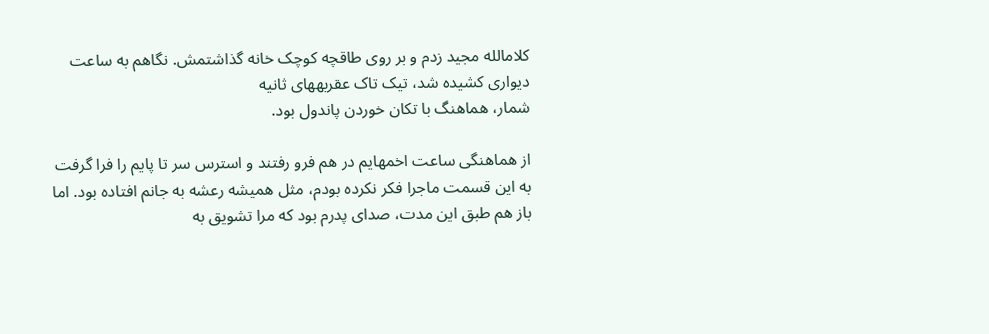کلامالله مجید زدم و بر روی طاقچه کوچک خانه گذاشتمش. نگاهم به ساعت دیواری کشیده شد، تیک تاک عقربههای ثانیه
شمار، هماهنگ با تکان خوردن پاندول بود.

از هماهنگی ساعت اخمهایم در هم فرو رفتند و استرس سر تا پایم را فرا گرفت به این قسمت ماجرا فکر نکرده بودم، مثل همیشه رعشه به جانم افتاده بود. اما باز هم طبق این مدت، صدای پدرم بود که مرا تشویق به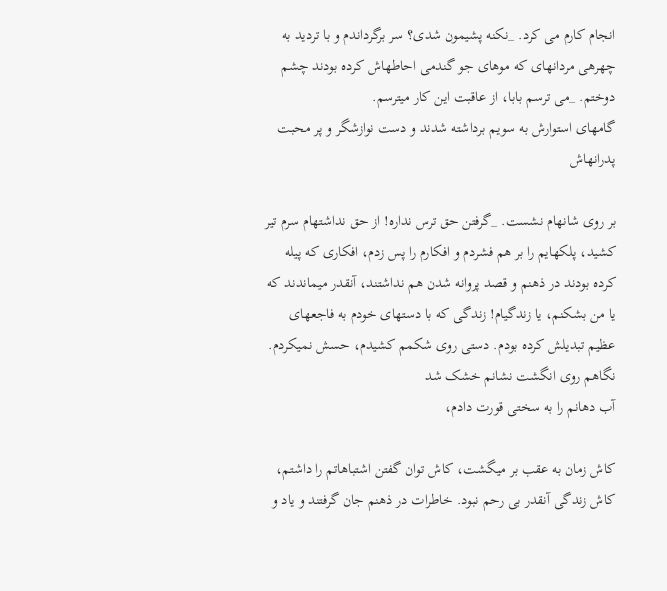انجام کارم می کرد. _نکنه پشیمون شدی؟ سر برگرداندم و با تردید به چهرهی مردانهای که موهای جو گندمی احاطهاش کرده بودند چشم دوختم. _می ترسم بابا، از عاقبت این کار میترسم.
گامهای استوارش به سویم برداشته شدند و دست نوازشگر و پر محبت پدرانهاش

بر روی شانهام نشست. _گرفتن حق ترس نداره! از حق نداشتهام سرم تیر کشید، پلکهایم را بر هم فشردم و افکارم را پس زدم، افکاری که پیله کرده بودند در ذهنم و قصد پروانه شدن هم نداشتند، آنقدر میماندند که یا من بشکنم، یا زندگیام! زندگی که با دستهای خودم به فاجعهای عظیم تبدیلش کرده بودم. دستی روی شکمم کشیدم، حسش نمیکردم. نگاهم روی انگشت نشانم خشک شد
آب دهانم را به سختی قورت دادم،

کاش زمان به عقب بر میگشت، کاش توان گفتن اشتباهاتم را داشتم، کاش زندگی آنقدر بی رحم نبود. خاطرات در ذهنم جان گرفتند و یاد و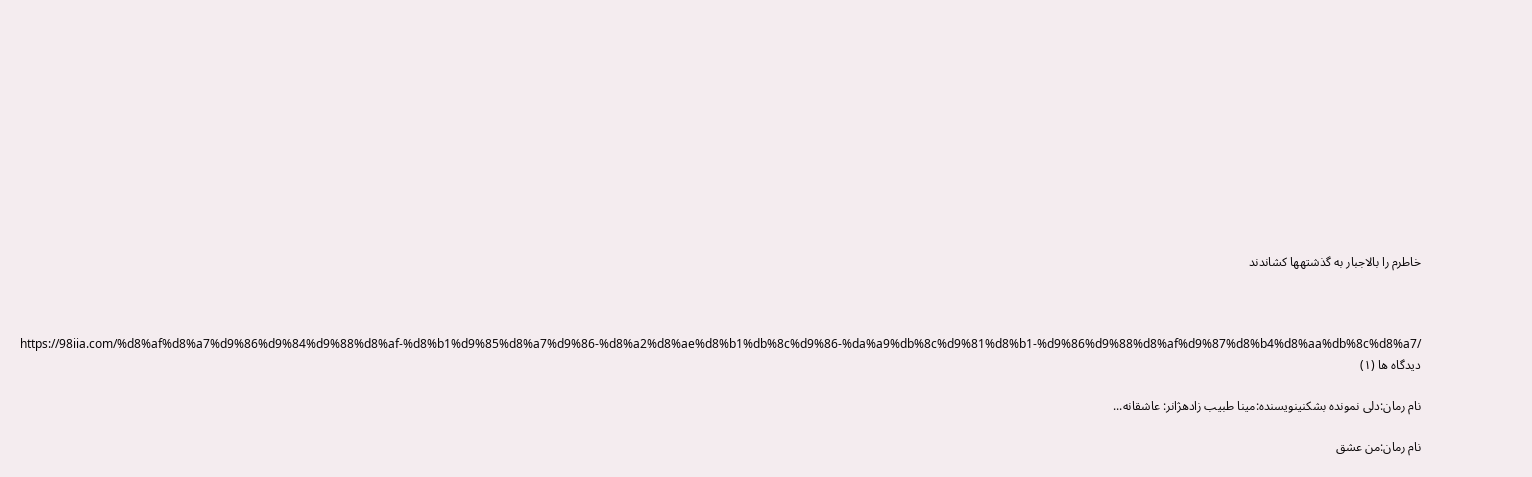خاطرم را بالاجبار به گذشتهها کشاندند



https://98iia.com/%d8%af%d8%a7%d9%86%d9%84%d9%88%d8%af-%d8%b1%d9%85%d8%a7%d9%86-%d8%a2%d8%ae%d8%b1%db%8c%d9%86-%da%a9%db%8c%d9%81%d8%b1-%d9%86%d9%88%d8%af%d9%87%d8%b4%d8%aa%db%8c%d8%a7/
دیدگاه ها (۱)

نام رمان:دلی نمونده بشکنینویسنده:مینا طبیب زادهژانر: عاشقانه...

نام رمان:من عشق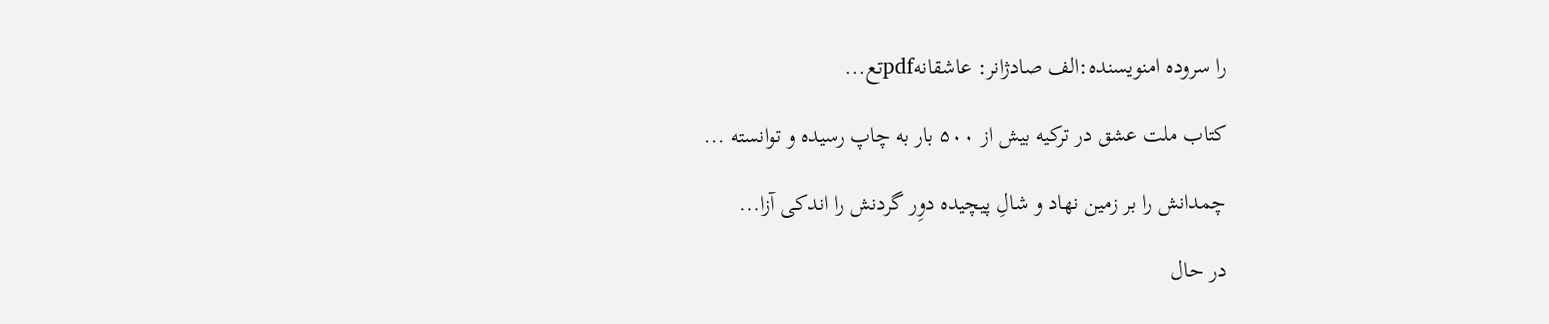را سروده امنویسنده:الف صادژانر: عاشقانهpdfتع...

کتاب ملت عشق در ترکیه بیش از ۵۰۰ بار به چاپ رسیده و توانسته ...

چمدانش را بر زمین نهاد و شالِ پیچیده دوِر گردنش را اندکی آزا...

در حال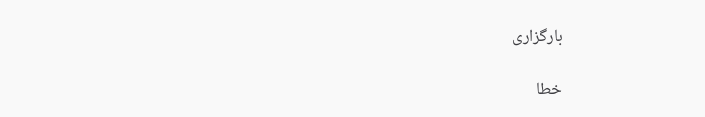بارگزاری

خطا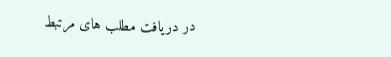در دریافت مطلب های مرتبط